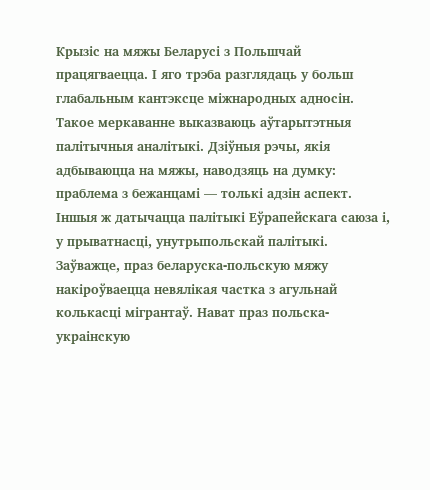Крызіс на мяжы Беларусі з Польшчай працягваецца. І яго трэба разглядаць у больш глабальным кантэксце міжнародных адносін. Такое меркаванне выказваюць аўтарытэтныя палітычныя аналітыкі. Дзіўныя рэчы, якія адбываюцца на мяжы, наводзяць на думку: праблема з бежанцамі — толькі адзін аспект. Іншыя ж датычацца палітыкі Еўрапейскага саюза і, у прыватнасці, унутрыпольскай палітыкі.
Заўважце, праз беларуска-польскую мяжу накіроўваецца невялікая частка з агульнай колькасці мігрантаў. Нават праз польска-украінскую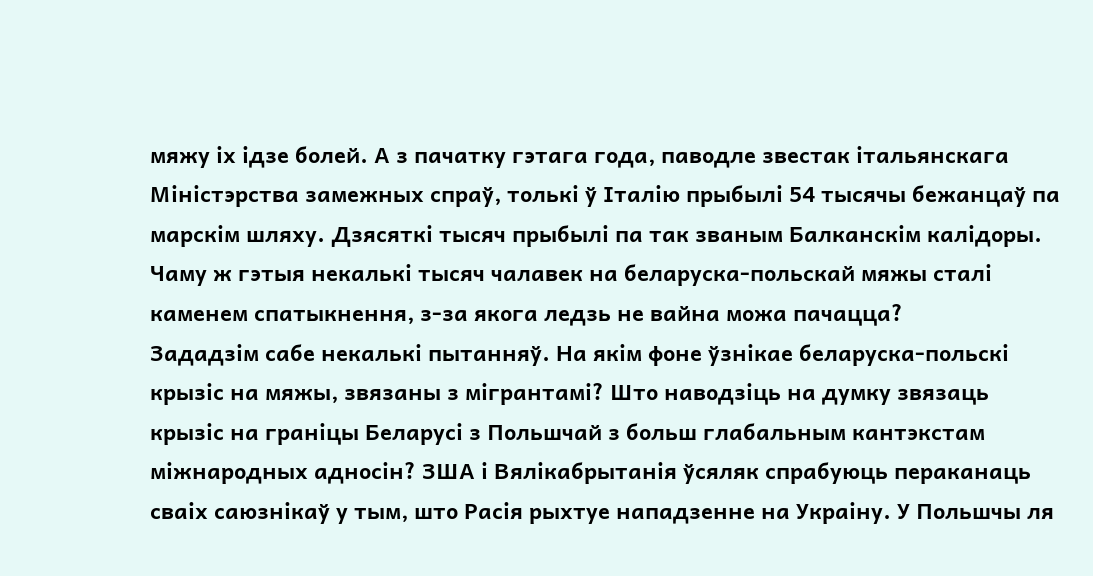мяжу іх ідзе болей. А з пачатку гэтага года, паводле звестак італьянскага Міністэрства замежных спраў, толькі ў Італію прыбылі 54 тысячы бежанцаў па марскім шляху. Дзясяткі тысяч прыбылі па так званым Балканскім калідоры. Чаму ж гэтыя некалькі тысяч чалавек на беларуска-польскай мяжы сталі каменем спатыкнення, з-за якога ледзь не вайна можа пачацца?
Зададзім сабе некалькі пытанняў. На якім фоне ўзнікае беларуска-польскі крызіс на мяжы, звязаны з мігрантамі? Што наводзіць на думку звязаць крызіс на граніцы Беларусі з Польшчай з больш глабальным кантэкстам міжнародных адносін? ЗША і Вялікабрытанія ўсяляк спрабуюць пераканаць сваіх саюзнікаў у тым, што Расія рыхтуе нападзенне на Украіну. У Польшчы ля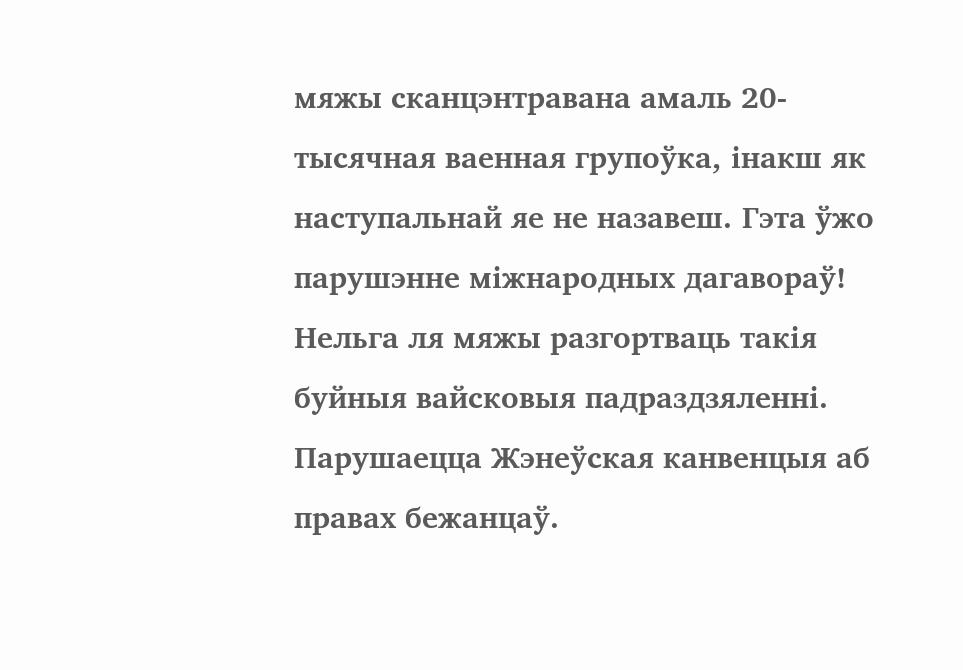мяжы сканцэнтравана амаль 20-тысячная ваенная групоўка, інакш як наступальнай яе не назавеш. Гэта ўжо парушэнне міжнародных дагавораў! Нельга ля мяжы разгортваць такія буйныя вайсковыя падраздзяленні.
Парушаецца Жэнеўская канвенцыя аб правах бежанцаў.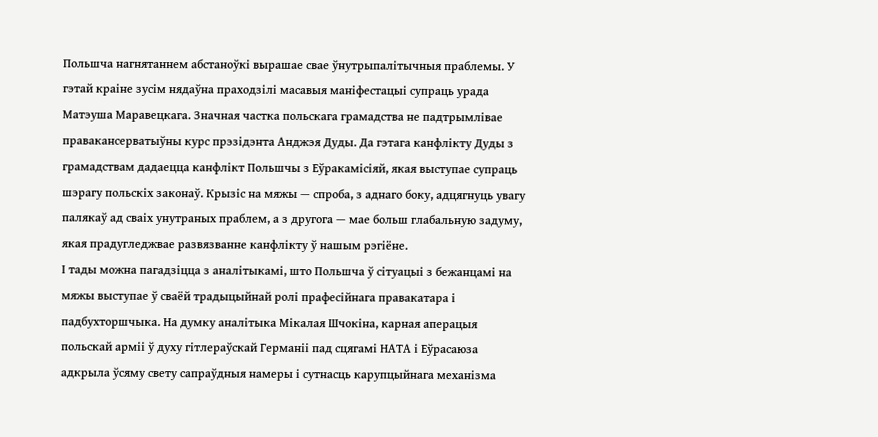Польшча нагнятаннем абстаноўкі вырашае свае ўнутрыпалітычныя праблемы. У гэтай краіне зусім нядаўна праходзілі масавыя маніфестацыі супраць урада Матэуша Маравецкага. Значная частка польскага грамадства не падтрымлівае правакансерватыўны курс прэзідэнта Анджэя Дуды. Да гэтага канфлікту Дуды з грамадствам дадаецца канфлікт Польшчы з Еўракамісіяй, якая выступае супраць шэрагу польскіх законаў. Крызіс на мяжы — спроба, з аднаго боку, адцягнуць увагу палякаў ад сваіх унутраных праблем, а з другога — мае больш глабальную задуму, якая прадугледжвае развязванне канфлікту ў нашым рэгіёне.
І тады можна пагадзіцца з аналітыкамі, што Польшча ў сітуацыі з бежанцамі на мяжы выступае ў сваёй традыцыйнай ролі прафесійнага правакатара і падбухторшчыка. На думку аналітыка Мікалая Шчокіна, карная аперацыя польскай арміі ў духу гітлераўскай Германіі пад сцягамі НАТА і Еўрасаюза адкрыла ўсяму свету сапраўдныя намеры і сутнасць карупцыйнага механізма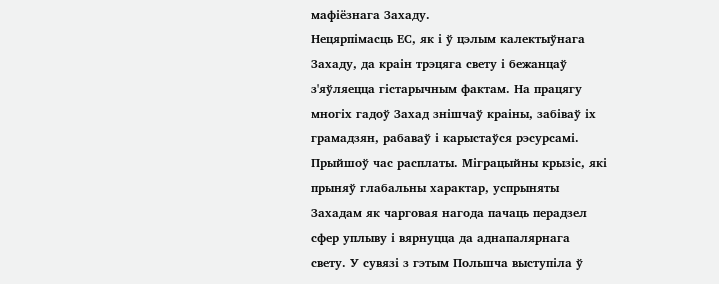мафіёзнага Захаду.
Нецярпімасць ЕС, як і ў цэлым калектыўнага Захаду, да краін трэцяга свету і бежанцаў з'яўляецца гістарычным фактам. На працягу многіх гадоў Захад знішчаў краіны, забіваў іх грамадзян, рабаваў і карыстаўся рэсурсамі. Прыйшоў час расплаты. Міграцыйны крызіс, які прыняў глабальны характар, успрыняты Захадам як чарговая нагода пачаць перадзел сфер уплыву і вярнуцца да аднапалярнага свету. У сувязі з гэтым Польшча выступіла ў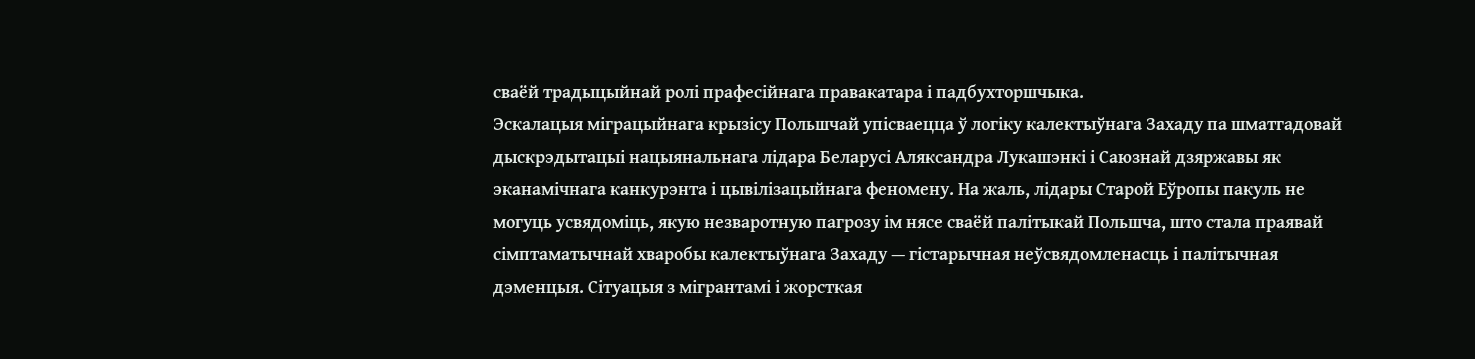сваёй традыцыйнай ролі прафесійнага правакатара і падбухторшчыка.
Эскалацыя міграцыйнага крызісу Польшчай упісваецца ў логіку калектыўнага Захаду па шматгадовай дыскрэдытацыі нацыянальнага лідара Беларусі Аляксандра Лукашэнкі і Саюзнай дзяржавы як эканамічнага канкурэнта і цывілізацыйнага феномену. На жаль, лідары Старой Еўропы пакуль не могуць усвядоміць, якую незваротную пагрозу ім нясе сваёй палітыкай Польшча, што стала праявай сімптаматычнай хваробы калектыўнага Захаду — гістарычная неўсвядомленасць і палітычная дэменцыя. Сітуацыя з мігрантамі і жорсткая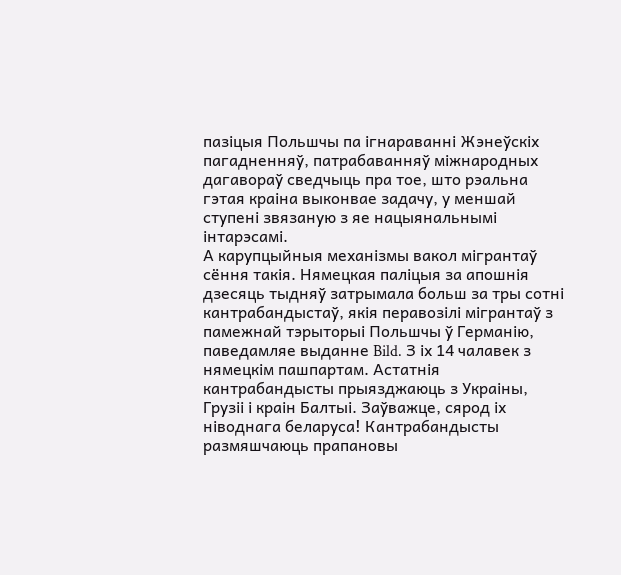пазіцыя Польшчы па ігнараванні Жэнеўскіх пагадненняў, патрабаванняў міжнародных дагавораў сведчыць пра тое, што рэальна гэтая краіна выконвае задачу, у меншай ступені звязаную з яе нацыянальнымі інтарэсамі.
А карупцыйныя механізмы вакол мігрантаў сёння такія. Нямецкая паліцыя за апошнія дзесяць тыдняў затрымала больш за тры сотні кантрабандыстаў, якія перавозілі мігрантаў з памежнай тэрыторыі Польшчы ў Германію, паведамляе выданне Bild. З іх 14 чалавек з нямецкім пашпартам. Астатнія кантрабандысты прыязджаюць з Украіны, Грузіі і краін Балтыі. Заўважце, сярод іх ніводнага беларуса! Кантрабандысты размяшчаюць прапановы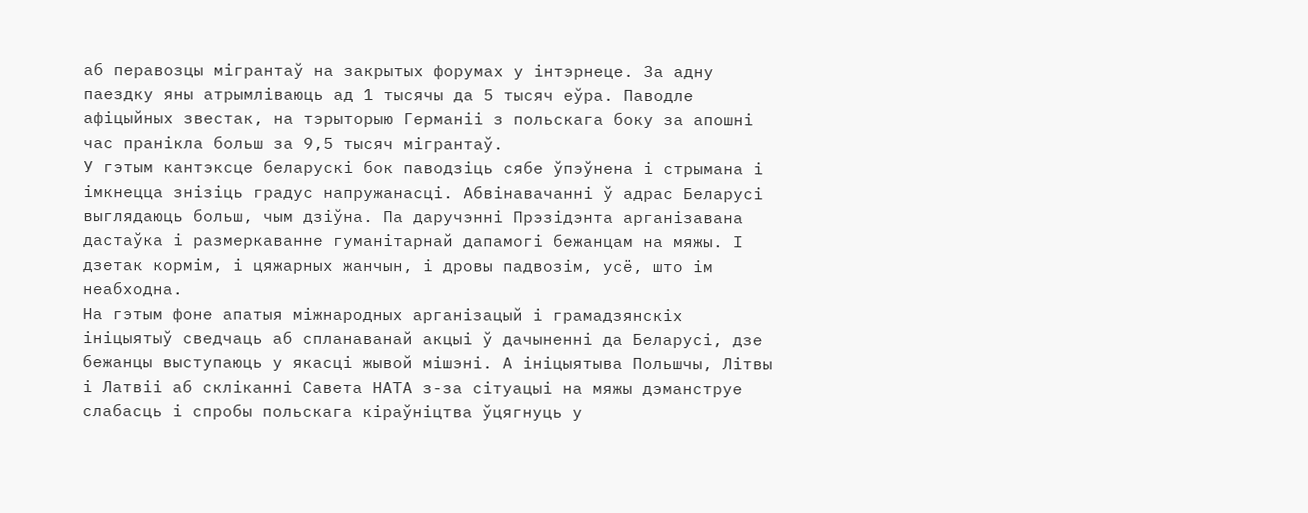аб перавозцы мігрантаў на закрытых форумах у інтэрнеце. За адну паездку яны атрымліваюць ад 1 тысячы да 5 тысяч еўра. Паводле афіцыйных звестак, на тэрыторыю Германіі з польскага боку за апошні час пранікла больш за 9,5 тысяч мігрантаў.
У гэтым кантэксце беларускі бок паводзіць сябе ўпэўнена і стрымана і імкнецца знізіць градус напружанасці. Абвінавачанні ў адрас Беларусі выглядаюць больш, чым дзіўна. Па даручэнні Прэзідэнта арганізавана дастаўка і размеркаванне гуманітарнай дапамогі бежанцам на мяжы. І дзетак кормім, і цяжарных жанчын, і дровы падвозім, усё, што ім неабходна.
На гэтым фоне апатыя міжнародных арганізацый і грамадзянскіх ініцыятыў сведчаць аб спланаванай акцыі ў дачыненні да Беларусі, дзе бежанцы выступаюць у якасці жывой мішэні. А ініцыятыва Польшчы, Літвы і Латвіі аб скліканні Савета НАТА з-за сітуацыі на мяжы дэманструе слабасць і спробы польскага кіраўніцтва ўцягнуць у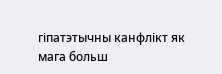гіпатэтычны канфлікт як мага больш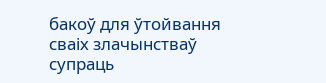бакоў для ўтойвання сваіх злачынстваў супраць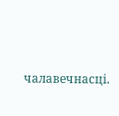чалавечнасці.